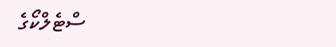ސްޓެލްކޯގެ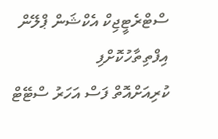ސްޓްރެޓީޖިކް އެކްޝަން ޕްލޭން އިފްތިތާހުކޮށްފި
ކުރިއަށްއޮތް ފަސް އަހަރު ސްޓޭޓް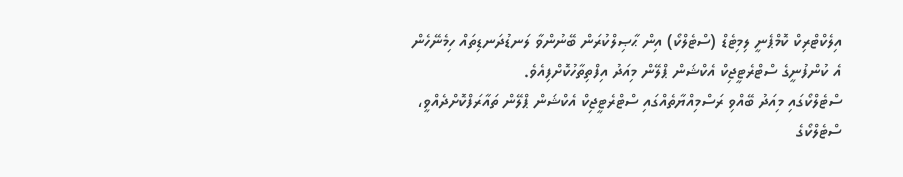އިލެކްޓްރިކް ކޮމްޕެނީ ލިމިޓެޑް (ސްޓެލްކޯ) އިން ޙާޞިލްކުރަން ބޭނުންވާ ލަނޑުދަނޑިތައް ހިމެނޭހެން އެ ކުންފުނީގެ ސްޓްރެޓީޖިކް އެކްޝަން ޕްލޭން މިއަދު އިފްތިތާހުކޮށްފިއެވެ.
ސްޓެލްކޯގައި މިއަދު ބޭއްވި ރަސްމިއްޔާތެއްގައި ސްޓްރެޓީޖިކް އެކްޝަން ޕްލޭން ތައާރަފްކޮށްދެއްވީ، ސްޓެލްކޯގެ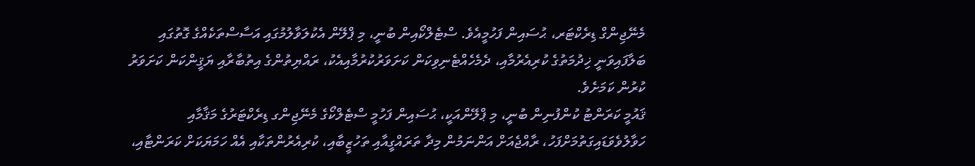މެނޭޖިންގް ޑިރެކްޓަރ، ޙުސައިން ފަހުމީއެވެ. ސްޓެލްކޯއިން ބުނީ، މި ޕްލޭން އެކުލަވާލުމުގައި އަސާސްތަކެއްގެ ގޮތުގައި ބަލާފައިވަނީ ޚިދުމަތުގެ ކުރިއެރުމާއި، ދެމެހެއްޓެނިވިކަން ކަށަވަރުކުރުމާއިއެކު، ރައްޔިތުންގެ އިތުބާރާއި ޔަޤީންކަން ކަށަވަރު ކުރުން ކަމަށެވެ.
ޤައުމީ ކަރަންޓު ކުންފުނިން ބުނީ، މި ޕްލޭންއަކީ، ޙުސައިން ފަހުމީ ސްޓެލްކޯގެ މެނޭޖިންގ ޑިރެކްޓަރުގެ މަޤާމާއި ހަވާލުވެވަޑައިގަތުމަށްފަހު، ރާއްޖެއަށް އަންނަމުން މިދާ ތަރައްގީއާއި ތަހުޒީބާއި، ކުރިއެރުންތަކާއި އެއް ހަމަޔަކަށް ކަރަންޓާއި،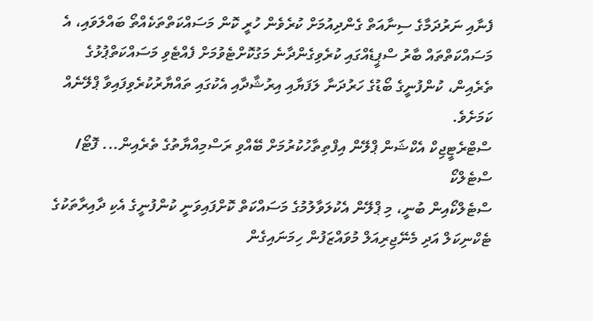ފެނާއި ނަރުދަމާގެ ސިނާއަތް ގެންދިއުމަށް ކުރެވެން ހުރީ ކޮން މަސައްކަތްތަކެއްތޯ ބައްލަވައި، އެ މަސައްކަތްތައް ބާރު ސްޕީޑެއްގައި ކުރެވިގެންދާނެ މަގުކޮށްޓެވުމަށް ފެއްޓެވި މަސައްކަތްޕުޅުގެ ތެރެއިން، ކުންފުނީގެ ބޯޑުގެ ހަރުދަނާ ލަފަޔާއި އިރުޝާދާއި އެކުގައި ތައްޔާރުކުރެވިފައިވާ ޕްލޭނެއް ކަމަށެވެ.
ސްޓްރެޓީޖިކް އެކްޝަން ޕްލޭން އިފްތިތާހުކުރުމަށް ބޭއްވި ރަސްމިއްޔާތުގެ ތެރެއިން... ފޮޓޯ/ ސްޓެލްކޯ
ސްޓެލްކޯއިން ބުނީ، މި ޕްލޭން އެކުލަވާލުމުގެ މަސައްކަތް ކޮށްފައިވަނީ ކުންފުނީގެ އެކި ދާއިރާތަކުގެ ޓެކްނިކަލް އަދި މެނޭޖިރިއަލް މުވައްޒަފުން ހިމަނައިގެން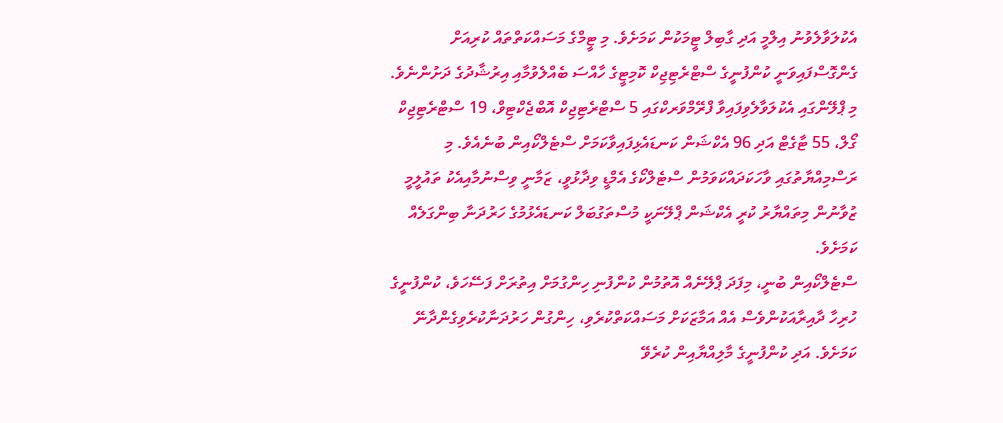އެކުލަވާލެވުނު އިލްމީ އަދި ގާބިލް ޓީމަކުން ކަމަށެވެ. މި ޓީމްގެ މަސައްކަތްތައް ކުރިއަށް ގެންގޮސްފައިވަނީ ކުންފުނީގެ ސްޓްރެޓިޖިކް ކޮމިޓީގެ ހާއްސަ ބެއްލެވުމާއި އިރުޝާދުގެ ދަށުންނެވެ.
މި ޕްލޭންގައި އެކުލަވާލެވިފައިވާ ފްރޭމްވަރކްގައި 5 ސްޓްރެޓިޖިކް އޮބްޖެކްޓިވް، 19 ސްޓްރެޓިޖިކް ގޯލް، 55 ޓާގެޓް އަދި 96 އެކްޝަން ކަނޑައެޅިފައިވާކަމަށް ސްޓެލްކޯއިން ބުނެއެވެ. މި ރަސްމިއްޔާތުގައި ވާހަކަދައްކަވަމުން ސްޓެލްކޯގެ އެމްޑީ ވިދާޅުވީ، ޒަމާނީ ވިސްނުމާއިއެކު ތައުލީމީ ޒުވާނުން މިތައްޔާރު ކުރީ އެކްޝަން ޕްލޭނަކީ މުސްތަގުބަލް ކަނޑައެޅުމުގެ ހަރުދަނާ ބިންގަލެއް ކަމަށެވެ.
ސްޓެލްކޯއިން ބުނީ، މިފަދަ ޕްލޭނެއް އޮތުމުން ކުންފުނި ހިންގުމަށް އިތުރަށް ފަސޭހަވެ، ކުންފުނީގެ ހުރިހާ ދާއިރާއަކުންވެސް އެއް އަމާޒަކަށް މަސައްކަތްކުރެވި، ހިންގުން ހަރުދަނާކުރެވިގެންދާނޭ ކަމަށެވެ. އަދި ކުންފުނީގެ މާލިއްޔާއިން ކުރެވޭ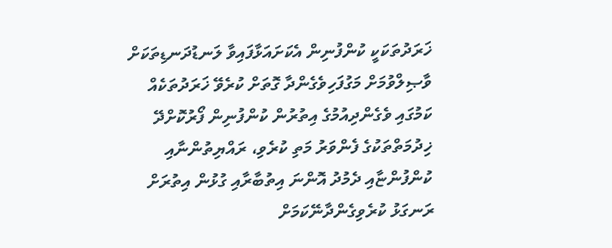ޚަރަދުތަކަކީ ކުންފުނިން އެކަށައަޅާފައިވާ ލަނޑުދަނޑިތަކަށް ވާޞިލްވުމަށް މަގުފަހިވެގެންދާ ގޮތަށް ކުރެވޭ ޚަރަދުތަކެއް ކަމުގައި ވެގެންދިއުމުގެ އިތުރުން ކުންފުނިން ފޯރުކޮށްދޭ ޚިދުމަތްތަކުގެ ފެންވަރު މަތި ކުރެވި، ރައްޔިތުންނާއި ކުންފުންޏާއި ދެމުދު އޮންނަ އިތުބާރާއި ގުޅުން އިތުރަށް ރަނގަޅު ކުރެވިގެންދާނޭކަމަށް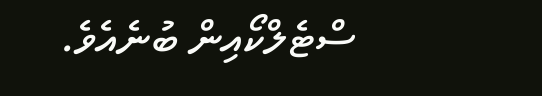ސްޓެލްކޯއިން ބުނެއެވެ.